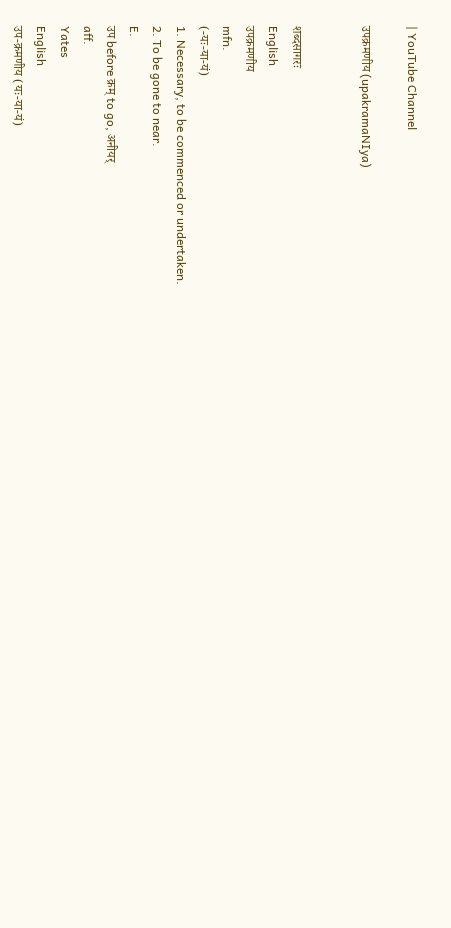| YouTube Channel

उपक्रमणीय (upakramaNIya)


शब्दसागरः
English
उपक्रमणीय
mfn.
(-यः-या-यं)
1. Necessary, to be commenced or undertaken.
2. To be gone to near.
E.
उप before क्रम् to go, अनीयर्
aff.
Yates
English
उप-क्रमणीय (यः-या-यं)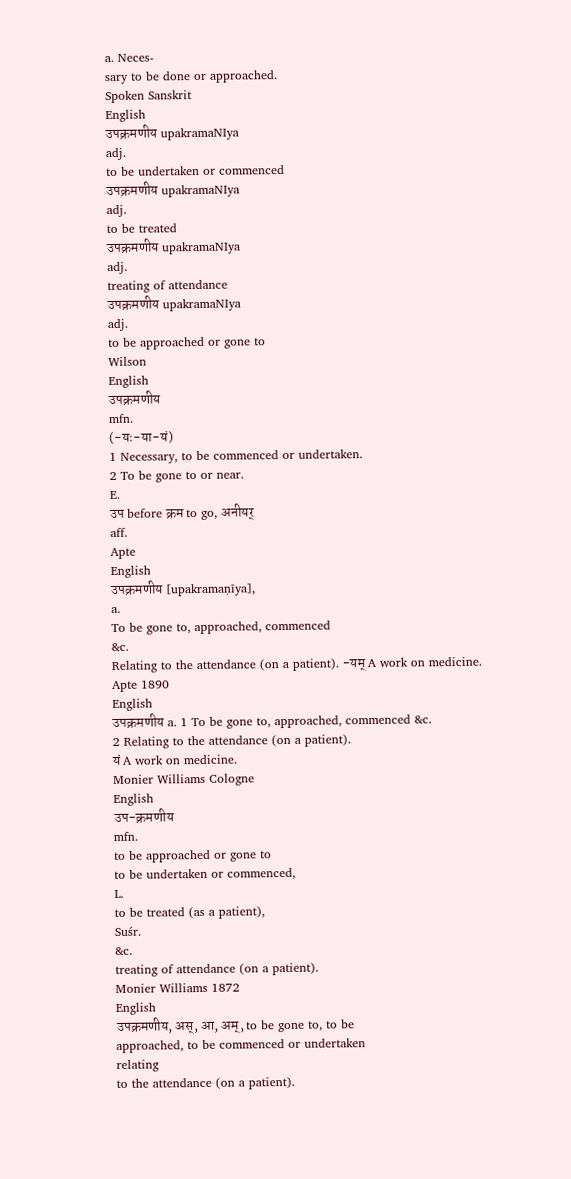a. Neces-
sary to be done or approached.
Spoken Sanskrit
English
उपक्रमणीय upakramaNIya
adj.
to be undertaken or commenced
उपक्रमणीय upakramaNIya
adj.
to be treated
उपक्रमणीय upakramaNIya
adj.
treating of attendance
उपक्रमणीय upakramaNIya
adj.
to be approached or gone to
Wilson
English
उपक्रमणीय
mfn.
(-यः-या-यं)
1 Necessary, to be commenced or undertaken.
2 To be gone to or near.
E.
उप before क्रम to go, अनीयर्
aff.
Apte
English
उपक्रमणीय [upakramaṇīya],
a.
To be gone to, approached, commenced
&c.
Relating to the attendance (on a patient). -यम् A work on medicine.
Apte 1890
English
उपक्रमणीय a. 1 To be gone to, approached, commenced &c.
2 Relating to the attendance (on a patient).
यं A work on medicine.
Monier Williams Cologne
English
उप-क्रमणीय
mfn.
to be approached or gone to
to be undertaken or commenced,
L.
to be treated (as a patient),
Suśr.
&c.
treating of attendance (on a patient).
Monier Williams 1872
English
उपक्रमणीय, अस्, आ, अम्, to be gone to, to be
approached, to be commenced or undertaken
relating
to the attendance (on a patient).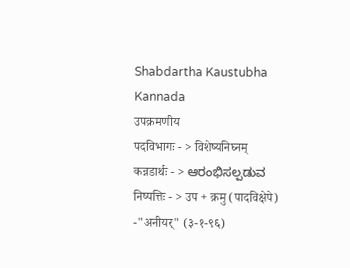Shabdartha Kaustubha
Kannada
उपक्रमणीय
पदविभागः - > विशेष्यनिघ्नम्
कन्नडार्थः - > ಆರಂಭಿಸಲ್ಪಡುವ
निष्पत्तिः - > उप + क्रमु (पादविक्षेपे) -"अनीयर्" (३-१-९६)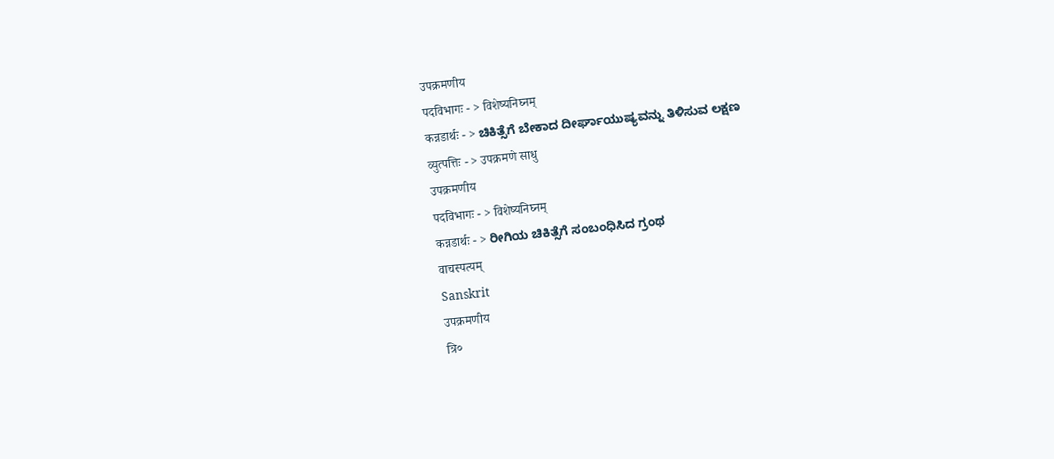उपक्रमणीय
पदविभागः - > विशेष्यनिघ्नम्
कन्नडार्थः - > ಚಿಕಿತ್ಸೆಗೆ ಬೇಕಾದ ದೀರ್ಘಾಯುಷ್ಯವನ್ನು ತಿಳಿಸುವ ಲಕ್ಷಣ
व्युत्पत्तिः - > उपक्रमणे साधु
उपक्रमणीय
पदविभागः - > विशेष्यनिघ्नम्
कन्नडार्थः - > ರೀಗಿಯ ಚಿಕಿತ್ಸೆಗೆ ಸಂಬಂಧಿಸಿದ ಗ್ರಂಥ
वाचस्पत्यम्
Sanskrit
उपक्रमणीय
त्रि०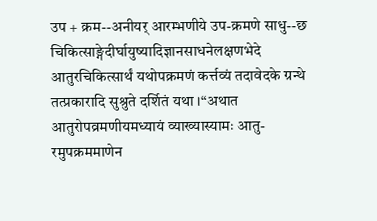उप + क्रम--अनीयर् आरम्भणीये उप-क्रमणे साधु--छ चिकित्साङ्गेदीर्घायुष्यादिज्ञानसाधनेलक्षणभेदे आतुरचिकित्सार्थं यथोपक्रमणं कर्त्तव्यं तदावेदके ग्रन्थे तत्प्रकारादि सुश्रुते दर्शितं यथा ।“अथात आतुरोपव्रमणीयमध्यायं व्याख्यास्यामः आतु-रमुपक्रममाणेन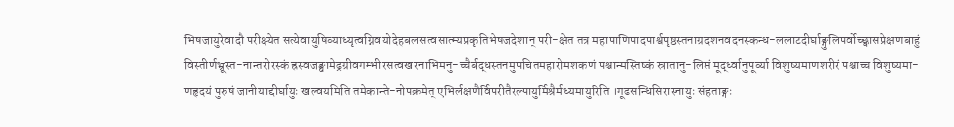भिषजायुरेवादौ परीक्ष्येत सत्येवायुषिव्याध्यृत्वग्निवयोदेहबलसत्वसात्म्यप्रकृतिभेषजदेशान् परी-क्षेत तत्र महापाणिपादपार्श्वपृष्ठस्तनाग्रदशनवदनस्कन्ध-ललाटदीर्घाङ्गुलिपर्वोच्छ्वासप्रेक्षणबाहुं विस्तीर्णभ्रूस्त-नान्तरोरस्कं ह्रस्वजङ्घामेढ्रग्रीवगम्भीरसत्वखरनाभिमनु-च्चैर्बद्धस्तनमुपचितमहारोमशकणं पश्चान्मस्तिष्कं स्रातानु-लिप्तं मूर्द्ध्वानुपूर्व्या विशुष्यमाणशरीरं पश्चाच्च विशुष्यमा-णहृदयं पुरुषं जानीयाद्दीर्घायुः खल्वयमिति तमेकान्ते-नोपक्रमेत् एभिर्लक्षणैर्विपरीतैरल्पायुर्मिश्रैर्मध्यमायुरिति ।गूढसन्धिसिरास्नायुः संहताङ्गः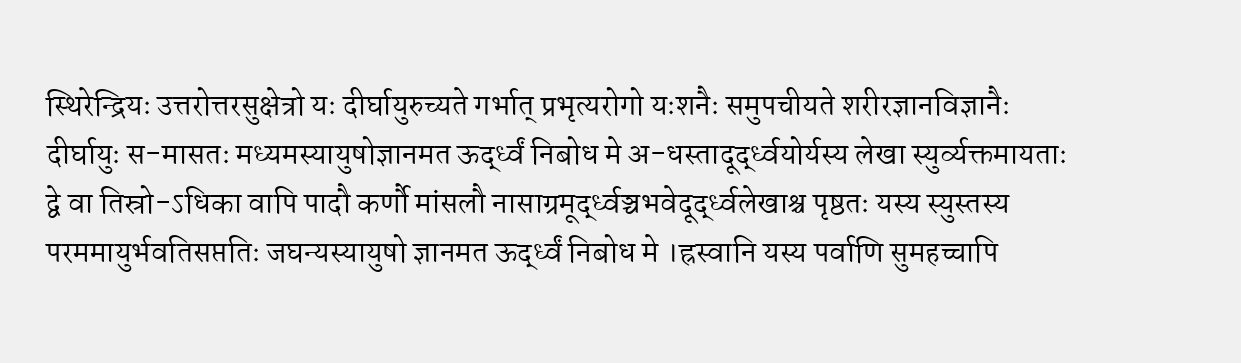स्थिरेन्द्रियः उत्तरोत्तरसुक्षेत्रो यः दीर्घायुरुच्यते गर्भात् प्रभृत्यरोगो यःशनैः समुपचीयते शरीरज्ञानविज्ञानैः दीर्घायुः स-मासतः मध्यमस्यायुषोज्ञानमत ऊर्द्ध्वं निबोध मे अ-धस्तादूर्द्ध्वयोर्यस्य लेखा स्युर्व्यक्तमायताः द्वे वा तिस्रो-ऽधिका वापि पादौ कर्णौ मांसलौ नासाग्रमूर्द्ध्वञ्चभवेदूर्द्ध्वलेखाश्च पृष्ठतः यस्य स्युस्तस्य परममायुर्भवतिसप्ततिः जघन्यस्यायुषो ज्ञानमत ऊर्द्ध्वं निबोध मे ।ह्रस्वानि यस्य पर्वाणि सुमहच्चापि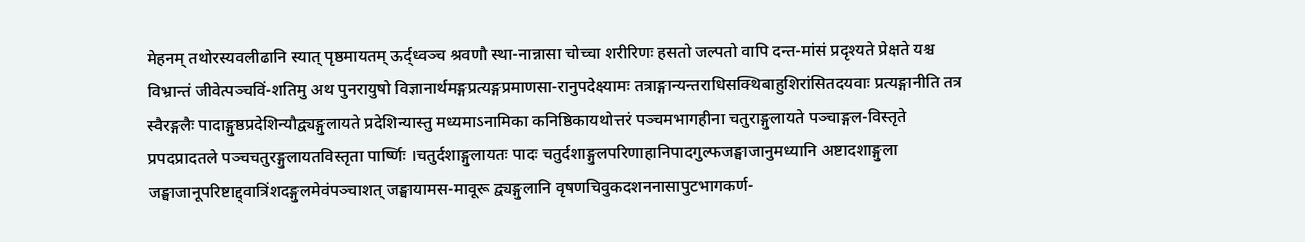मेहनम् तथोरस्यवलीढानि स्यात् पृष्ठमायतम् ऊर्द्ध्वञ्च श्रवणौ स्था-नान्नासा चोच्चा शरीरिणः हसतो जल्पतो वापि दन्त-मांसं प्रदृश्यते प्रेक्षते यश्च विभ्रान्तं जीवेत्पञ्चविं-शतिमु अथ पुनरायुषो विज्ञानार्थमङ्गप्रत्यङ्गप्रमाणसा-रानुपदेक्ष्यामः तत्राङ्गान्यन्तराधिसक्थिबाहुशिरांसितदयवाः प्रत्यङ्गानीति तत्र स्वैरङ्गलैः पादाङ्गुष्ठप्रदेशिन्यौद्व्यङ्गुलायते प्रदेशिन्यास्तु मध्यमाऽनामिका कनिष्ठिकायथोत्तरं पञ्चमभागहीना चतुराङ्गुलायते पञ्चाङ्गल-विस्तृते प्रपदप्रादतले पञ्चचतुरङ्गुलायतविस्तृता पार्ष्णिः ।चतुर्दशाङ्गुलायतः पादः चतुर्दशाङ्गुलपरिणाहानिपादगुल्फजङ्घाजानुमध्यानि अष्टादशाङ्गुला जङ्घाजानूपरिष्टाद्द्वात्रिंशदङ्गुलमेवंपञ्चाशत् जङ्घायामस-मावूरू द्व्यङ्गुलानि वृषणचिवुकदशननासापुटभागकर्ण-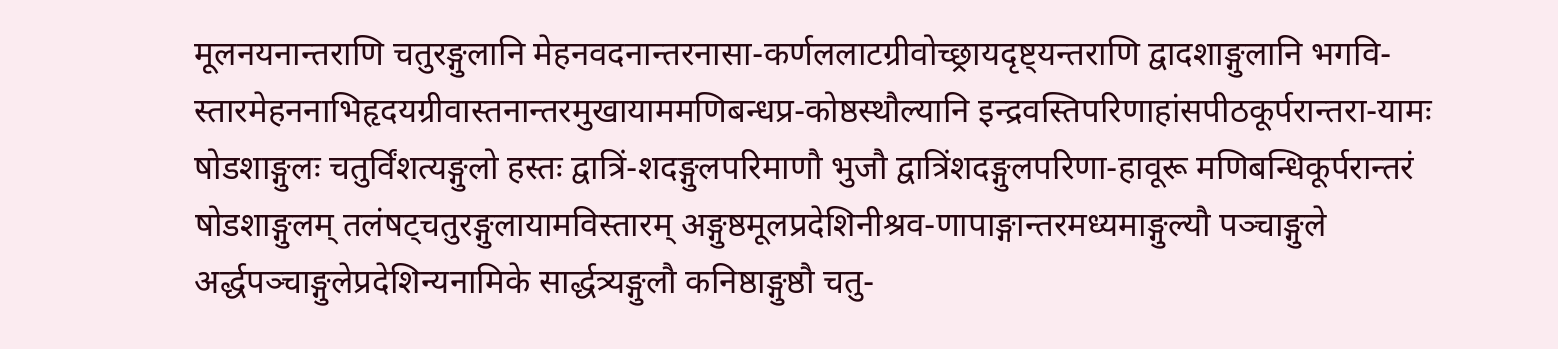मूलनयनान्तराणि चतुरङ्गुलानि मेहनवदनान्तरनासा-कर्णललाटग्रीवोच्छ्रायदृष्ट्यन्तराणि द्वादशाङ्गुलानि भगवि-स्तारमेहननाभिहृदयग्रीवास्तनान्तरमुखायाममणिबन्धप्र-कोष्ठस्थौल्यानि इन्द्रवस्तिपरिणाहांसपीठकूर्परान्तरा-यामः षोडशाङ्गुलः चतुर्विंशत्यङ्गुलो हस्तः द्वात्रिं-शदङ्गुलपरिमाणौ भुजौ द्वात्रिंशदङ्गुलपरिणा-हावूरू मणिबन्धिकूर्परान्तरं षोडशाङ्गुलम् तलंषट्चतुरङ्गुलायामविस्तारम् अङ्गुष्ठमूलप्रदेशिनीश्रव-णापाङ्गान्तरमध्यमाङ्गुल्यौ पञ्चाङ्गुले अर्द्धपञ्चाङ्गुलेप्रदेशिन्यनामिके सार्द्धत्र्यङ्गुलौ कनिष्ठाङ्गुष्ठौ चतु-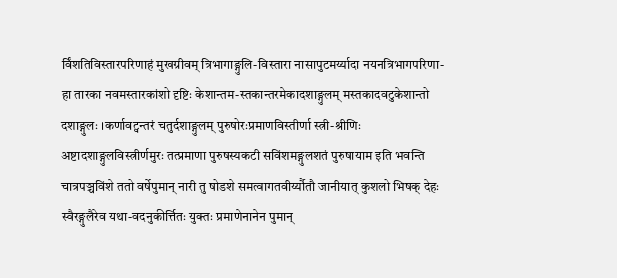र्विंशतिविस्तारपरिणाहं मुखग्रीवम् त्रिभागाङ्गुलि-विस्तारा नासापुटमर्य्यादा नयनत्रिभागपरिणा-हा तारका नवमस्तारकांशो दृष्टिः केशान्तम-स्तकान्तरमेकादशाङ्गुलम् मस्तकादवटुकेशान्तो दशाङ्गुलः ।कर्णावट्वन्तरं चतुर्दशाङ्गुलम् पुरुषोरःप्रमाणविस्तीर्णा स्त्री-श्रीणिः अष्टादशाङ्गुलविस्त्रीर्णमुरः तत्प्रमाणा पुरुषस्यकटी सविंशमङ्गुलशतं पुरुषायाम इति भवन्ति चात्रपञ्चविंशे ततो वर्षेपुमान् नारी तु षोडशे समत्वागतवीर्य्यौतौ जानीयात् कुशलो भिषक् देहः स्वैरङ्गुलैरेव यथा-वदनुकीर्त्तितः युक्तः प्रमाणेनानेन पुमान्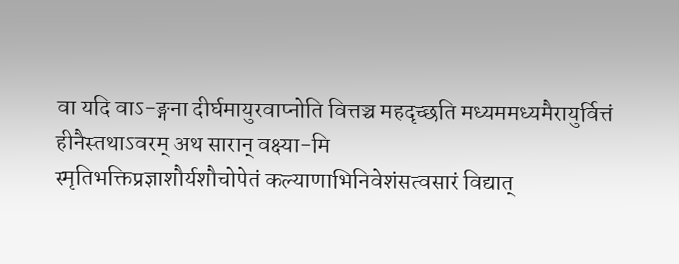वा यदि वाऽ-ङ्गना दीर्घमायुरवाप्नोति वित्तञ्च महदृच्छति मध्यममध्यमैरायुर्वित्तं हीनैस्तथाऽवरम् अथ सारान् वक्ष्या-मि
स्मृतिभक्तिप्रज्ञाशौर्यशौचोपेतं कल्याणाभिनिवेशंसत्वसारं विद्यात्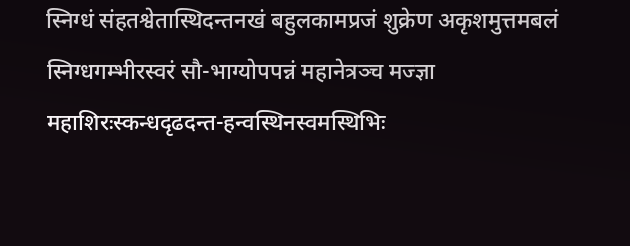स्निग्धं संहतश्वेतास्थिदन्तनखं बहुलकामप्रजं शुक्रेण अकृशमुत्तमबलं स्निग्धगम्भीरस्वरं सौ-भाग्योपपन्नं महानेत्रञ्च मज्ज्ञा महाशिरःस्कन्धदृढदन्त-हन्वस्थिनस्वमस्थिभिः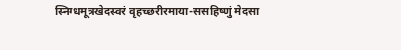स्निग्धमूत्रखेदस्वरं वृहच्छरीरमाया-ससहिष्णुं मेदसा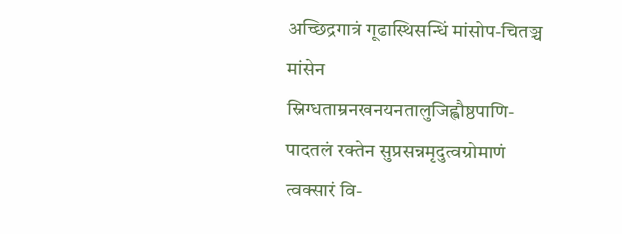अच्छिद्रगात्रं गूढास्थिसन्धिं मांसोप-चितञ्च मांसेन स्निग्धताम्रनखनयनतालुजिह्वौष्ठपाणि-पादतलं रक्तेन सुप्रसन्नमृदुत्वग्रोमाणं त्वक्सारं वि-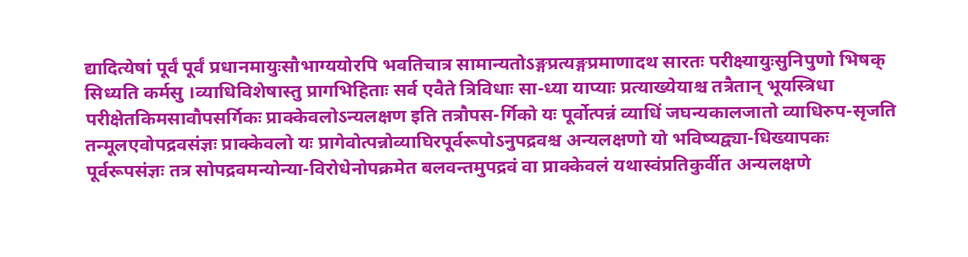द्यादित्येषां पूर्वं पूर्वं प्रधानमायुःसौभाग्ययोरपि भवतिचात्र सामान्यतोऽङ्गप्रत्यङ्गप्रमाणादथ सारतः परीक्ष्यायुःसुनिपुणो भिषक् सिध्यति कर्मसु ।व्याधिविशेषास्तु प्रागभिहिताः सर्व एवैते त्रिविधाः सा-ध्या याप्याः प्रत्याख्येयाश्च तत्रैतान् भूयस्त्रिधा परीक्षेतकिमसावौपसर्गिकः प्राक्केवलोऽन्यलक्षण इति तत्रौपस-र्गिको यः पूर्वोत्पन्नं व्याधिं जघन्यकालजातो व्याधिरुप-सृजति तन्मूलएवोपद्रवसंज्ञः प्राक्केवलो यः प्रागेवोत्पन्नोव्याघिरपूर्वरूपोऽनुपद्रवश्च अन्यलक्षणो यो भविष्यद्व्या-धिख्यापकः पूर्वरूपसंज्ञः तत्र सोपद्रवमन्योन्या-विरोधेनोपक्रमेत बलवन्तमुपद्रवं वा प्राक्केवलं यथास्वंप्रतिकुर्वीत अन्यलक्षणे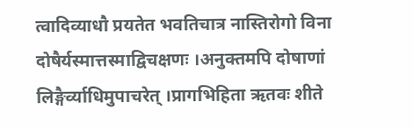त्वादिव्याधौ प्रयतेत भवतिचात्र नास्तिरोगो विना दोषैर्यस्मात्तस्माद्विचक्षणः ।अनुक्तमपि दोषाणां लिङ्गैर्व्याधिमुपाचरेत् ।प्रागभिहिता ऋतवः शीते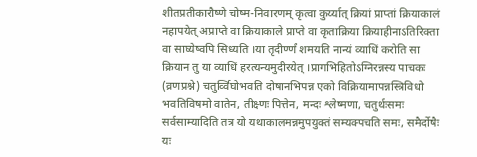शीतप्रतीकारौष्णे चोष्म-निवारणम् कृत्वा कुर्य्यात् क्रियां प्राप्तां क्रियाकालं नहापयेत् अप्राप्ते वा क्रियाकाले प्राप्ते वा कृताक्रिया क्रियाहीनाऽतिरिक्ता वा साघ्येष्वपि सिध्यति ।या तृदीर्ण्णं शमयति नान्यं व्याधिं करोति सा क्रियान तु या व्याधिं हरत्यन्यमुदीरयेत् ।प्रागभिहितोऽग्निरन्नस्य पाचकः (व्रणप्रश्ने) चतुर्व्विघोभवति दोषानभिपन्न एको विक्रियामापन्नस्त्रिविधो भवतिविषमो वातेन, तीक्ष्णः पित्तेन, मन्दः श्लेष्मणा, चतुर्थःसमः सर्वसाम्यादिति तत्र यो यथाकालमन्नमुपयुक्तं सम्यक्पचति समः, समैर्दोषैः यः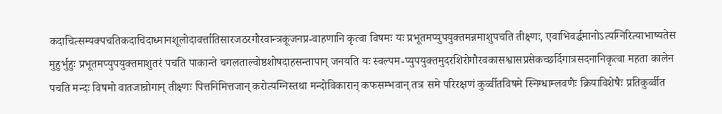कदाचित्सम्यक्पचतिकदाचिदाध्मानशूलोदावर्त्तातिसारजठरगौरवान्त्रकूजनप्र-वाहणानि कृत्वा विषमः यः प्रभूतमप्युपयुक्तमन्नमाशुपचति तीक्ष्णः, एवाभिवर्द्धमानोऽत्यग्निरित्याभाष्यतेस मुहुर्भुहुः प्रभूतमप्युपयुक्तमाशुतरं पचति पाकान्ते चगलताल्वोष्ठशोषदाहसन्तापान् जनयति यः स्वल्पम-प्युपयुक्तमुदरशिरोगौरवकासश्वासप्रसेकच्छर्दिगात्रसदनानिकृत्वा महता कालेन पचति मन्दः विषमो वातजान्रोगान् तीक्ष्णः पित्तनिमित्तजान् करोत्यग्निस्तथा मन्दोविकारान् कफसम्भवान् तत्र समे परिरक्षणं कुर्व्वीतविषमे स्निग्धाम्लवणैः क्रियाविशेषैः प्रतिकुर्व्वीत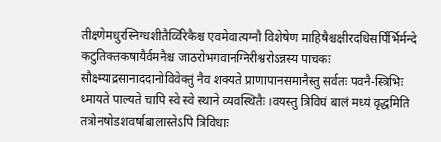तीक्ष्णेमधुरस्निग्धशीतैर्व्विरेकैश्च एवमेवात्यग्नौ विशेषेण माहिषैश्चक्षीरदधिसर्पिर्भिर्मन्दे कटुतिक्तकषायैर्वमनैश्च जाठरोभगवानग्निरीश्वरोऽन्नस्य पाचकः सौक्ष्म्याद्रसानाददानोविवेक्तुं नैव शक्यते प्राणापानसमानैस्तु सर्वतः पवनै-स्त्रिभिः ध्मायते पाल्यते चापि स्वे स्वे स्थाने व्यवस्थितैः ।वयस्तु त्रिविघं बालं मध्यं वृद्धमिति तत्रोनषोडशवर्षाबालास्तेऽपि त्रिविधाः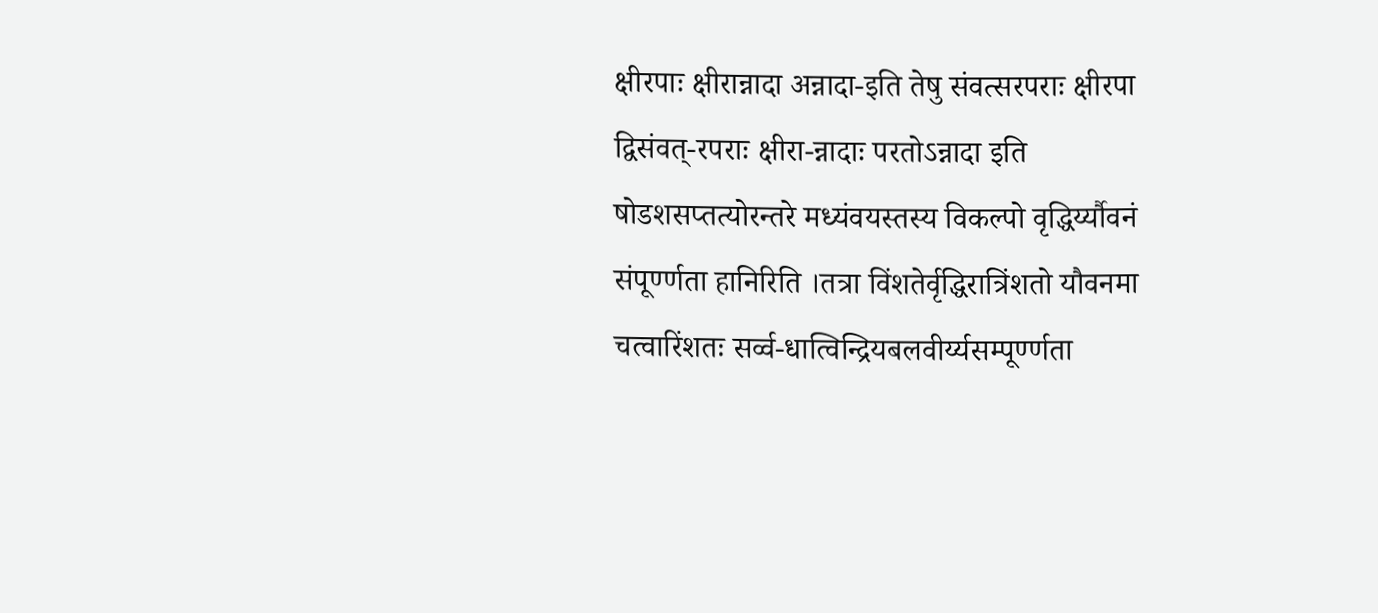क्षीरपाः क्षीरान्नादा अन्नादा-इति तेषु संवत्सरपराः क्षीरपा द्विसंवत्-रपराः क्षीरा-न्नादाः परतोऽन्नादा इति षोडशसप्तत्योरन्तरे मध्यंवयस्तस्य विकल्पो वृद्धिर्य्यौवनं संपूर्ण्णता हानिरिति ।तत्रा विंशतेर्वृद्धिरात्रिंशतो यौवनमा चत्वारिंशतः सर्व्व-धात्विन्द्रियबलवीर्य्यसम्पूर्ण्णता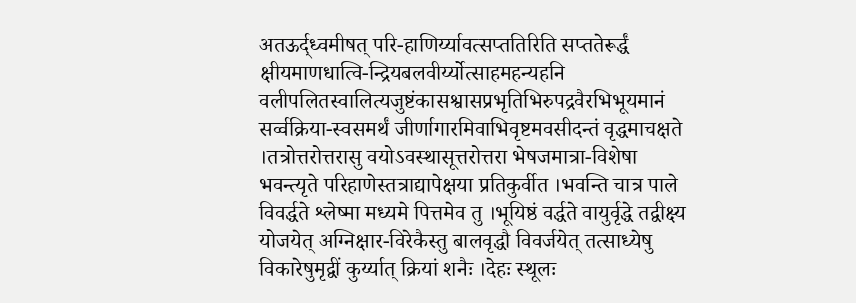अतऊर्द्ध्वमीषत् परि-हाणिर्य्यावत्सप्ततिरिति सप्ततेरूर्द्धं क्षीयमाणधात्वि-न्द्रियबलवीर्य्योत्साहमहन्यहनि वलीपलितस्वालित्यजुष्टंकासश्वासप्रभृतिभिरुपद्रवैरभिभूयमानं सर्व्वक्रिया-स्वसमर्थं जीर्णागारमिवाभिवृष्टमवसीदन्तं वृद्धमाचक्षते ।तत्रोत्तरोत्तरासु वयोऽवस्थासूत्तरोत्तरा भेषजमात्रा-विशेषा भवन्त्यृते परिहाणेस्तत्राद्यापेक्षया प्रतिकुर्वीत ।भवन्ति चात्र पाले विवर्द्धते श्लेष्मा मध्यमे पित्तमेव तु ।भूयिष्ठं वर्द्धते वायुर्वृद्धे तद्वीक्ष्य योजयेत् अग्निक्षार-विरेकैस्तु बालवृद्धौ विवर्जयेत् तत्साध्येषु विकारेषुमृद्वीं कुर्य्यात् क्रियां शनैः ।देहः स्थूलः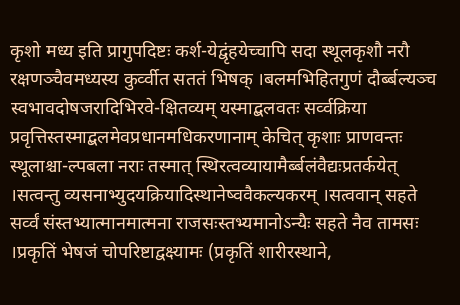कृशो मध्य इति प्रागुपदिष्टः कर्श-येद्वृंहयेच्चापि सदा स्थूलकृशौ नरौ रक्षणञ्चैवमध्यस्य कुर्व्वीत सततं भिषक् ।बलमभिहितगुणं दौर्ब्बल्यञ्च स्वभावदोषजरादिभिरवे-क्षितव्यम् यस्माद्बलवतः सर्व्वक्रिया प्रवृत्तिस्तस्माद्बलमेवप्रधानमधिकरणानाम् केचित् कृशाः प्राणवन्तः स्थूलाश्चा-ल्पबला नराः तस्मात् स्थिरत्वव्यायामैर्ब्बलंवैद्यःप्रतर्कयेत् ।सत्वन्तु व्यसनाभ्युदयक्रियादिस्थानेष्ववैकल्यकरम् ।सत्ववान् सहते सर्व्वं संस्तभ्यात्मानमात्मना राजसःस्तभ्यमानोऽन्यैः सहते नैव तामसः ।प्रकृतिं भेषजं चोपरिष्टाद्वक्ष्यामः (प्रकृतिं शारीरस्थाने,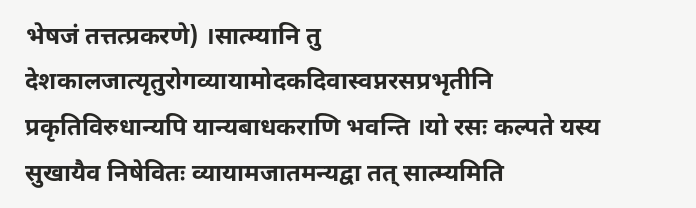भेषजं तत्तत्प्रकरणे) ।सात्म्यानि तु देशकालजात्यृतुरोगव्यायामोदकदिवास्वप्नरसप्रभृतीनि प्रकृतिविरुधान्यपि यान्यबाधकराणि भवन्ति ।यो रसः कल्पते यस्य सुखायैव निषेवितः व्यायामजातमन्यद्वा तत् सात्म्यमिति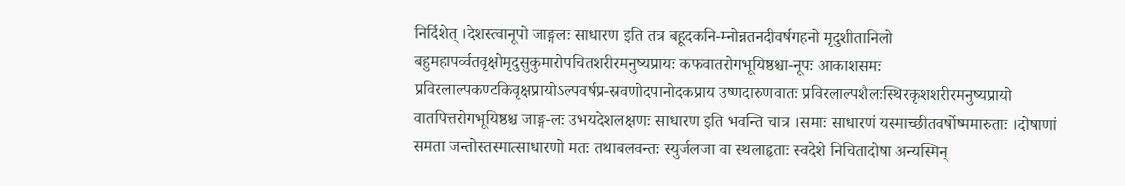निर्दिशेत् ।देशस्त्वानूपो जाङ्गलः साधारण इति तत्र बहूदकनि-म्नोन्नतनदीवर्षगहनो मृदुशीतानिलो बहुमहापर्व्वतवृक्षोमृदुसुकुमारोपचितशरीरमनुष्यप्रायः कफवातरोगभूयिष्ठश्चा-नूपः आकाशसमः प्रविरलाल्पकण्टकिवृक्षप्रायोऽल्पवर्षप्र-स्रवणोदपानोदकप्राय उष्णदारुणवातः प्रविरलाल्पशैलःस्थिरकृशशरीरमनुष्यप्रायो वातपित्तरोगभूयिष्ठश्च जाङ्ग-लः उभयदेशलक्षणः साधारण इति भवन्ति चात्र ।समाः साधारणं यस्माच्छीतवर्षोष्ममारुताः ।दोषाणां समता जन्तोस्तस्मात्साधारणो मतः तथाबलवन्तः स्युर्जलजा वा स्थलाहृताः स्वदेशे निचितादोषा अन्यस्मिन्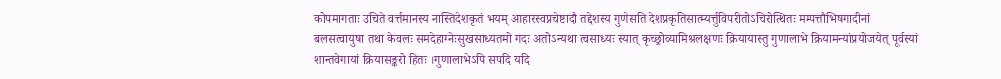कोपमागताः उचिते वर्त्तमानस्य नास्तिदेशकृतं भयम् आहारस्वप्नचेष्टादौ तद्देशस्य गुणेसति देशप्रकृतिसात्म्यर्त्तुविपरीतोऽचिरोत्थितः मम्पत्तौभिषगादीनां बलसत्वायुषा तथा केवलः समदेहाग्नेःसुखसाध्यतमो गदः अतोऽन्यथा त्वसाध्यः स्यात् कृच्छ्रोव्यामिश्रलक्षणः क्रियायास्तु गुणालाभे क्रियामन्यांप्रयोजयेत् पूर्वस्यां शान्तवेगायां क्रियासङ्करो हितः ।गुणालाभेऽपि सपदि यदि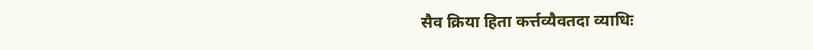सैव क्रिया हिता कर्त्तव्यैवतदा व्याधिः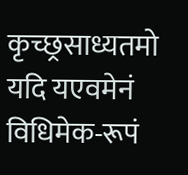कृच्छ्रसाध्यतमो यदि यएवमेनं विधिमेक-रूपं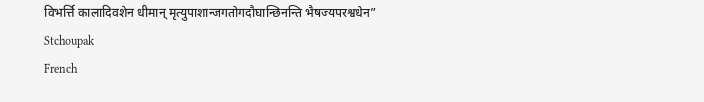विभर्त्ति कालादिवशेन धीमान् मृत्युपाशान्जगतोगदौघान्छिनन्ति भैषज्यपरश्वधेन”
Stchoupak
French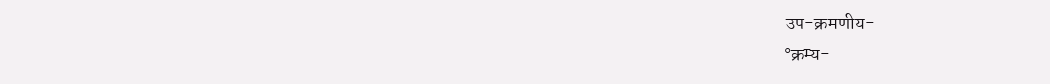उप-क्रमणीय-
°क्रम्य-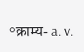°क्राम्य- a. v.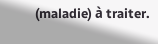(maladie) à traiter.